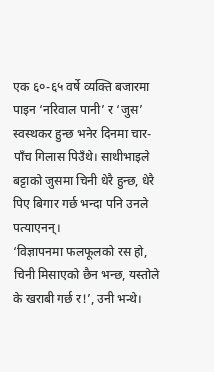एक ६०-६५ वर्षे व्यक्ति बजारमा पाइन ‘नरिवाल पानी’ र ‘जुस’ स्वस्थकर हुन्छ भनेर दिनमा चार-पाँच गिलास पिउँथे। साथीभाइले बट्टाको जुसमा चिनी धेरै हुन्छ, धेरै पिए बिगार गर्छ भन्दा पनि उनले पत्याएनन्।
‘विज्ञापनमा फलफूलको रस हो, चिनी मिसाएको छैन भन्छ, यस्तोले के खराबी गर्छ र!’, उनी भन्थे।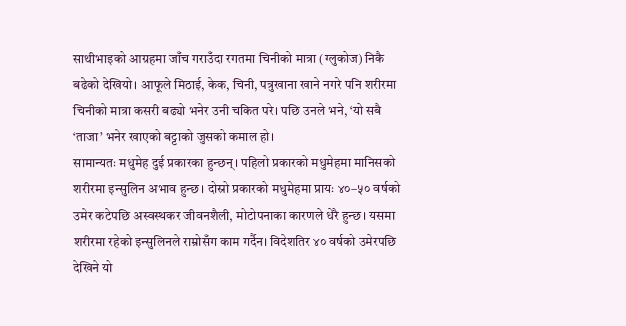साथीभाइको आग्रहमा जाँच गराउँदा रगतमा चिनीको मात्रा (ग्लुकोज) निकै बढेको देखियो। आफूले मिठाई, केक, चिनी, पत्रुखाना खाने नगरे पनि शरीरमा चिनीको मात्रा कसरी बढ्यो भनेर उनी चकित परे। पछि उनले भने, ‘यो सबै ‘ताजा’ भनेर खाएको बट्टाको जुसको कमाल हो।
सामान्यतः मधुमेह दुई प्रकारका हुन्छन्। पहिलो प्रकारको मधुमेहमा मानिसको शरीरमा इन्सुलिन अभाव हुन्छ। दोस्रो प्रकारको मधुमेहमा प्रायः ४०–५० वर्षको उमेर कटेपछि अस्वस्थकर जीवनशैली, मोटोपनाका कारणले धेरै हुन्छ। यसमा शरीरमा रहेको इन्सुलिनले राम्रोसँग काम गर्दैन। विदेशतिर ४० वर्षको उमेरपछि देखिने यो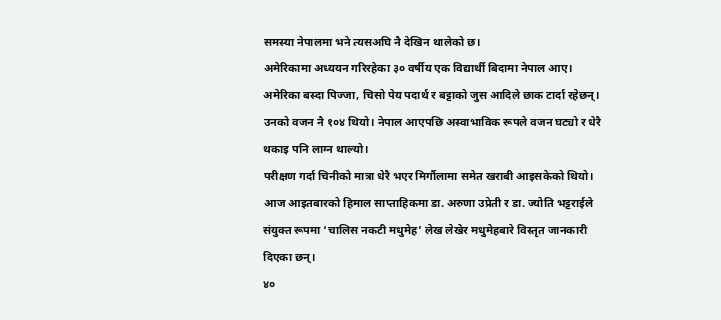समस्या नेपालमा भने त्यसअघि नै देखिन थालेको छ।
अमेरिकामा अध्ययन गरिरहेका ३० वर्षीय एक विद्यार्थी बिदामा नेपाल आए। अमेरिका बस्दा पिज्जा, चिसो पेय पदार्थ र बट्टाको जुस आदिले छाक टार्दा रहेछन्। उनको वजन नै १०४ थियो। नेपाल आएपछि अस्वाभाविक रूपले वजन घट्यो र धेरै थकाइ पनि लाग्न थाल्यो।
परीक्षण गर्दा चिनीको मात्रा धेरै भएर मिर्गौलामा समेत खराबी आइसकेको थियो। आज आइतबारको हिमाल साप्ताहिकमा डा. अरुणा उप्रेती र डा. ज्योति भट्टराईले संयुक्त रूपमा ‘चालिस नकटी मधुमेह’ लेख लेखेर मधुमेहबारे विस्तृत जानकारी दिएका छन्।
४०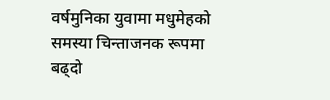वर्षमुनिका युवामा मधुमेहको समस्या चिन्ताजनक रूपमा बढ्दो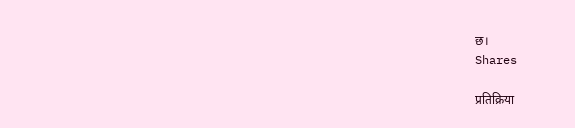छ।
Shares

प्रतिक्रिया